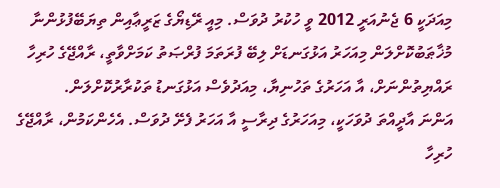މިއަދަކީ 6 ޖެނުއަރީ 2012 ވީ ހުކުރު ދުވަސް. މިއީ ރޭޑިޔޯގެ ޒަރީޢާއިން ތިޔަބޭފުޅުންނާ މުޚާޠަބުކޮށްލަން މިއަހަރު އަޅުގަނޑަށް ލިބޭ ފުރަތަމަ ފުރްޞަތު ކަމަށްވާތީ، ރާއްޖޭގެ ހުރިހާ ރައްޔިތުންނަށް، އާ އަހަރުގެ ތަހުނިޔާ، މިއަދުވެސް އަޅުގަނޑު ތަކުރާރުކޮށްލަން.
އަންނަ އާދީއްތަ ދުވަހަކީ، މިއަހަރުގެ ދިރާސީ އާ އަހަރު ފެށޭ ދުވަސް. އެހެންކަމުން، ރާއްޖޭގެ ހުރިހާ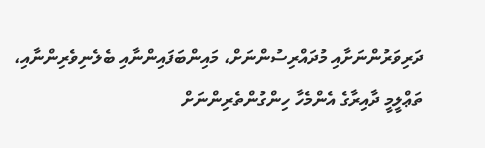ދަރިވަރުންނަށާއި މުދައްރިސުންނަށް، މައިންބަފައިންނާއި ބެލެނިވެރިންނާއި، ތަޢްލީމީ ދާއިރާގެ އެންމެހާ ހިންގުންތެރިންނަށް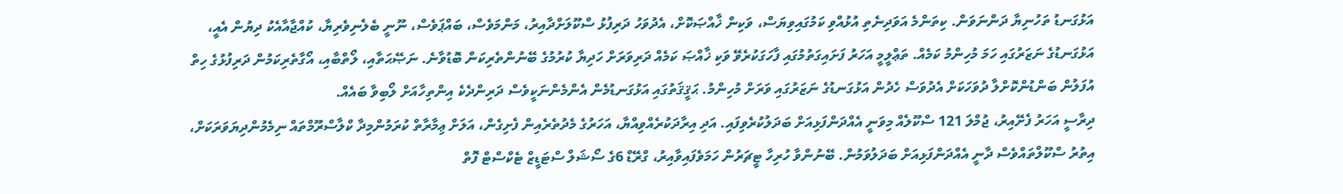އަޅުގަނޑު ތަހުނިޔާ ދަންނަވަން. ކިތަންމެ އަވަދިނެތި އުޅުއްވި ކަމުގައިވިޔަސް، ވަކިން ޚާއްޞަކޮށް، އެދުވަހު ދަރިފުޅު ސްކޫލަށްދާއިރު، މަންމަވެސް، ބައްޕަވެސް، ނޫނީ ބެލެނިވެރިޔާ، ކުއްޖާއާއެކު ދިޔުން އެއީ، އަޅުގަނޑުގެ ނަޒަރުގައި ހަމަ މުހިންމު ކަމެއް. ތަޢްލީމީ އަހަރު ފަށައިގަތުމުގައި ފާހަގަކުރެވޭ ވަކި ޚާއްޞަ ކަމެއް ދަރިވަރަށް ހަދިޔާ ކުރުމުގެ ބޭނުންތެރިކަން ބޮޑުވާނެ. ނަޞޭޙަތާއި، ލޯތްބާއި، އޯގާތެރިކަމުން ދަރިފުޅުގެ ހިތް އުފަލުން ބަންޑުންކޮށްލާ ދުވަހަކަށް އެދުވަސް ހެދުން އަޅުގަނޑުގެ ނަޒަރުގައި ވަރަށް މުހިންމު. ޙަޤީޤަތުގައި އަޅުގަނޑުމެން އެންމެންނަކީވެސް ދަރިންދެކެ އިންތިހާއަށް ލޯބިވާ ބައެއް.
ދިރާސީ އަހަރު ފެށޭއިރު، ޖުމްލަ 121 ސްކޫލެއް މިވަނީ އެއްދަންފަޅިއަށް ބަދަލުކުރެވިފައި. އަދި އިރާދަކުރެއްވިއްޔާ، އަހަރުގެ މެދުތެރެއިން ފެށިގެން، އަލަށް ޢިމާރާތް ކުރަމުންމިދާ ކްލާސްރޫމްތައް ނިމެމުންދިޔަވަރަކަށް، އިތުރު ސްކޫލްތައްވެސް ދާނީ އެއްދަންފަޅިއަށް ބަދަލުވަމުން. ބޭނުންވާ ހުރިހާ ޓީޗަރުން ހަމަވެފައިވާއިރު، ގްރޭޑް 6ގެ ސޯޝަލް ސްޓަޑީޒް ޓެކްސްޓް ފޮތް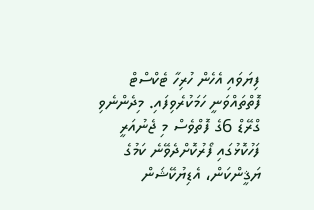ފިޔަވައި އެހެން ހުރިހާ ޓެކްސްޓް ފޮތްތައްވަނީ ހަމަކުރެވިފައި. މިދެންނެވި ގްރޭޑް 6ގެ ފޮތްވެސް މި ޖެނުއަރީ ފަހުކޮޅުގައި ފޯރުކޮށްދެވޭނެ ކަމުގެ ޔަޤީންކަން، އެޑިޔުކޭޝަން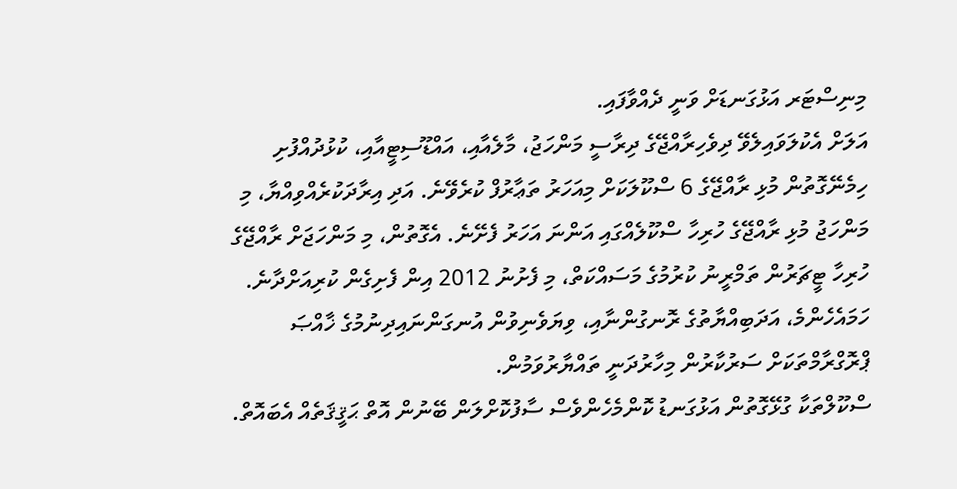މިނިސްޓަރ އަޅުގަނޑަށް ވަނީ ދެއްވާފައި.
އަލަށް އެކުލަވައިލެވޭ ދިވެހިރާއްޖޭގެ ދިރާސީ މަންހަޖު، މާލެއާއި، އައްޑޫސިޓީއާއި، ކުޅުދުއްފުށި ހިމެނޭގޮތުން މުޅި ރާއްޖޭގެ 6 ސްކޫލަކަށް މިއަހަރު ތަޢާރުފް ކުރެވޭނެ. އަދި އިރާދަކުރެއްވިއްޔާ، މި މަންހަޖު މުޅި ރާއްޖޭގެ ހުރިހާ ސްކޫލެއްގައި އަންނަ އަހަރު ފެށޭނެ. އެގޮތުން، މި މަންހަޖަށް ރާއްޖޭގެ ހުރިހާ ޓީޗަރުން ތަމްރީނު ކުރުމުގެ މަސައްކަތް، މި ފެށުނު 2012 އިން ފެށިގެން ކުރިއަށްދާނެ. ހަމައެހެންމެ، އަދަބިއްޔާތުގެ ރޮނގުންނާއި، ވިޔަވެނިވުން އުނގަންނައިދިނުމުގެ ޚާއްޞަ ޕްރޮގްރާމްތަކަށް ސަރުކާރުން މިހާރުދަނީ ތައްޔާރުވަމުން.
ސްކޫލްތަކާ ގުޅޭގޮތުން އަޅުގަނޑު ކޮންމެހެންވެސް ސާފުކޮށްލަން ބޭނުން އޮތް ޙަޤީޤަތެއް އެބައޮތް.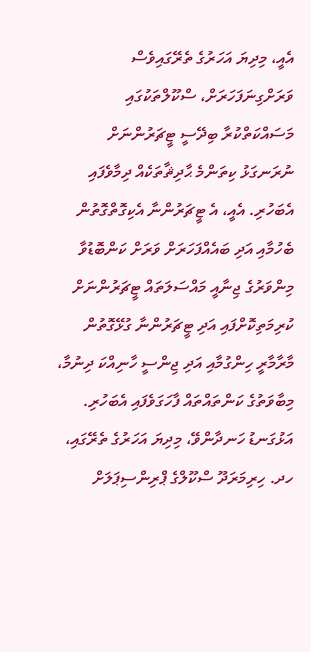އެއީ، މިދިޔަ އަހަރުގެ ތެރޭގައިވެސް ވަރަށްގިނަފަހަރަށް، ސްކޫލްތަކުގައި މަސައްކަތްކުރާ ބިދޭސީ ޓީޗަރުންނަށް ނުރަނގަޅު ކިތަންމެ ޙާދިޘާތަކެއް ދިމާވެފައި އެބަހުރި. އެއީ، އެ ޓީޗަރުންނާ އެކިގޮތްގޮތުން ބެހުމާއި އަދި ބައެއްފަހަރަށް ވަރަށް ކަންބޮޑުވާ މިންވަރުގެ ޖިނާއީ މައްސަލަތައް ޓީޗަރުންނަށް ކުރިމަތިކޮށްފައި އަދި ޓީޗަރުންނާ ގުޅޭގޮތުން މާރާމާރީ ހިންގުމާއި އަދި ޖިންސީ ހާނިއްކަ ދިނުމާ، މިބާވަތުގެ ކަންތައްތައް ފާހަގަވެފައި އެބަހުރި. އަޅުގަނޑު ހަނދާންވޭ، މިދިޔަ އަހަރުގެ ތެރޭގައި، ހދ. ހިރިމަރަދޫ ސްކޫލްގެ ޕްރިންސިޕަލަށް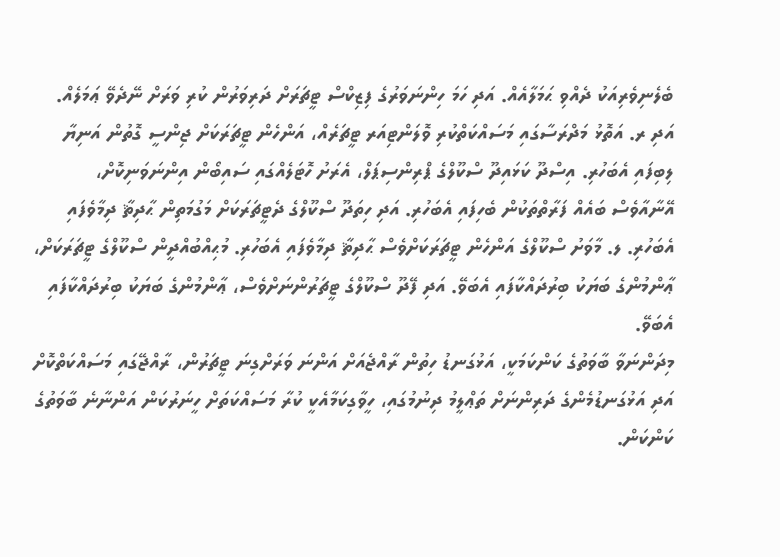ބެލެނިވެރިއަކު ދެއްވި ޙަމަލާއެއް. އަދި ހަމަ ހިންނަވަރުގެ ފިޒިކްސް ޓީޗަރަށް ދަރިވަރުން ކުރި ވަރަށް ނޭދެވޭ ޢަމަލެއް. އަދި ރ. އަތޮޅު މަދްރަސާގައި މަސައްކަތްކުރި ވޮލަންޓިއަރ ޓީޗަރެއް، އަންހެން ޓީޗަރަކަށް ޖިންސީ ގޮތުން އަނިޔާ ލިބިފައި އެބަހުރި. އިސްދޫ ކަޅައިދޫ ސްކޫލްގެ ޕްރިންސިޕަލް، އެރަށު ހޮޓަލެއްގައި ސައިބޯން އިންނަވަނިކޮށް، އޭނާއާވެސް ބައެއް ފަރާތްތަކުން ބެހިފައި އެބަހުރި. އަދި ހިތަދޫ ސްކޫލްގެ ދެޓީޗަރަކަށް މަގުމަތިން ޙާދިޘާ ދިމާވެފައި އެބަހުރި. ލ. މާވަށު ސްކޫލްގެ އަންހެން ޓީޗަރަކަށްވެސް ޙާދިޘާ ދިމާވެފައި އެބަހުރި. މުޙިއްބުއްދީން ސްކޫލްގެ ޓީޗަރަކަށް، ޢާންމުންގެ ބަޔަކު ބިރުދައްކާފައި އެބަވޭ. އަދި ފޭދޫ ސްކޫލްގެ ޓީޗަރުންނަށްވެސް، ޢާންމުންގެ ބަޔަކު ބިރުދައްކާފައި އެބަވޭ.
މިދަންނަވާ ބާވަތުގެ ކަންކަމަކީ، އަޅުގަނޑު ހިތުން ރާއްޖެއަށް އަންނަ ވަރަށްގިނަ ޓީޗަރުން، ރާއްޖޭގައި މަސައްކަތްކޮށް އަދި އަޅުގަނޑުމެންގެ ދަރިންނަށް ތަޢްލީމު ދިނުމުގައި، ހީވާގިކަމާއެކީ ކުރާ މަސައްކަތަށް ހީނަރުކަން އަންނާނެ ބާވަތުގެ ކަންކަން.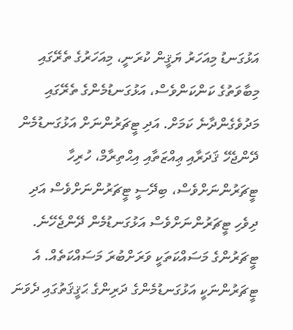އަޅުގަނޑު މިއަހަރު ޔަޤީން ކުރަނީ، މިއަހަރުގެ ތެރޭގައި މިބާވަތުގެ ކަންކަންވެސް، އަޅުގަނޑުމެންގެ ތެރޭގައި މަދުވެގެންދާނެ ކަމަށް. އަދި ޓީޗަރުންނަށް އަޅުގަނޑުމެން ދޭންޖެހޭ ޤަދަރާއި ޢިއްޒަތާއި އިޙްތިރާމް، ހުރިހާ ޓީޗަރުންނަށްވެސް، ބިދޭސީ ޓީޗަރުންނަށްވެސް އަދި ދިވެހި ޓީޗަރުންނަށްވެސް އަޅުގަނޑުމެން ދޭންޖެހޭނެ. ޓީޗަރުންގެ މަސައްކަތަކީ ވަރަށްބުރަ މަސައްކަތެއް. އެ ޓީޗަރުންނަކީ އަޅުގަނޑުމެންގެ ދަރިންގެ ޙަޤީޤަތުގައި ދެވަނަ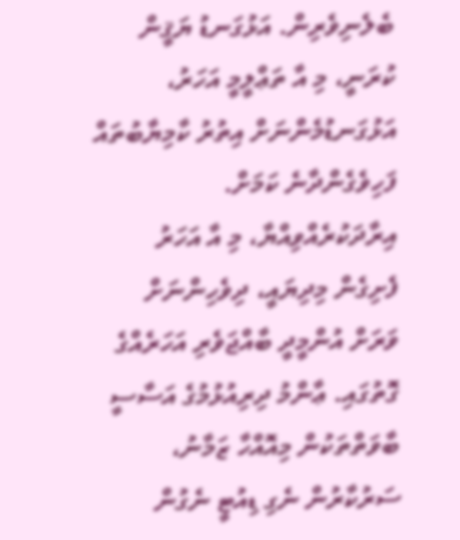ބެލެނިވެރިން. އަޅުގަނޑު ޔަޤީން ކުރަނީ، މި އާ ތަޢްލީމީ އަހަރު، އަޅުގަނޑުމެންނަށް އިތުރު ކާމިޔާބުތައް ފަހިވެގެންދާނެ ކަމަށް.
އިރާދަކުރެއްވިއްޔާ، މި އާ އަހަރު ފެށިގެން މިދިޔައީ، ދިވެހިންނަށް ވަރަށް އުންމީދީ ބާއްޖަވެރި އަހަރެއްގެ ގޮތުގައި. ޢާންމު ދިރިއުޅުމުގެ އަސާސީ ބާވަތްތަކުން މިއޮއްހާ ޒަމާނު، ސަރުކާރުން ނެގި ޑިއުޓީ ނެގުން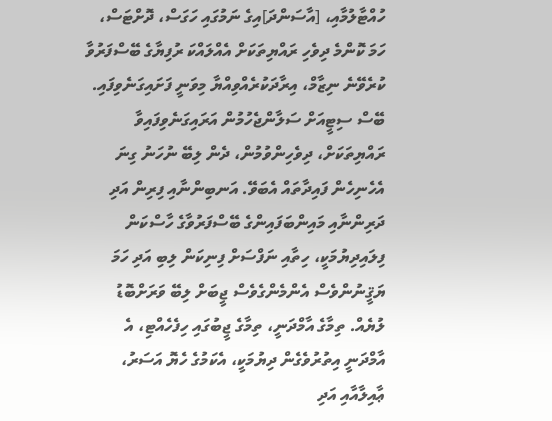ހުއްޓާލުމާއި، [އާސަންދަ]އިގެ ނަމުގައި ހަގަސް، ދޮށްޓަސް، ހަމަ ކޮންމެ ދިވެހި ރައްޔިތަކަށް އެއްލައްކަ ރުފިޔާގެ ބޭސްފަރުވާ ކުރެވޭނެ ނިޒާމް، އިރާދަކުރެއްވިއްޔާ މިވަނީ ފަށައިގަނެވިފައި. ބޭސް ސިޓީއަށް ސަލާންޖެހުމުން އަރައިގަނެވިފައިވާ ރައްޔިތަކަށް، ދިވެހިންވުމުން، ދެން ލިބޭ ނުހަނު ގިނަ އެހެނިހެން ފައިދާތައް އެބަވޭ. އަނބިންނާއި ފިރިން އަދި ދަރިންނާއި މައިންބަފައިންގެ ބޭސްފަރުވާގެ ހާސްކަން ފިލައިދިޔުމަކީ، ހިތާއި ނަފްސަށް ފިނިކަން ލިބި އަދި ހަމަ ޔަޤީނުންވެސް އެންމެންގެވެސް ޖީބަށް ލިބޭ ވަރަށްބޮޑު ލުޔެއް. ތިމާގެ އާމްދަނީ، ތިމާގެ ޖީބުގައި ހިފެހެއްޓި، އެ އާމްދަނީ އިތުރުވެގެން ދިޔުމަކީ، އެކަމުގެ ހެޔޮ އަސަރު، ޢާއިލާއާއި އަދި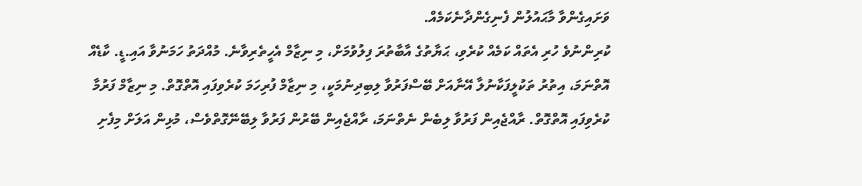ވަށައިގެންވާ މާޙައުލުން ފެނިގެންދާނެކަމެއް.
ކުރިންނުވެ ހުރި އެތައް ކަމެއް ކުރެވި، ޙަޔާތުގެ އާބާތުރަ ފިލުވުމަށް، މި ނިޒާމް އެހީތެރިވާނެ. މުއްދަތު ހަމަނުވާ އައި.ޑީ. ކާޑެއް އޮތްނަމަ، އިތުރު ތަކުލީފަކާނުލާ އޭނާއަށް ބޭސްފަރުވާ ލިބިދިނުމަކީ، މި ނިޒާމް ފުރިހަމަ ކުރެވިފައި އޮތްގޮތް. މި ނިޒާމް ފަރުމާ ކުރެވިފައި އޮތްގޮތް. ރާއްޖެއިން ފަރުވާ ލިބެން ނެތްނަމަ، ރާއްޖެއިން ބޭރުން ފަރުވާ ލިބޭނޭގޮތްވެސް، މުޅިން އަލަށް މިފެށި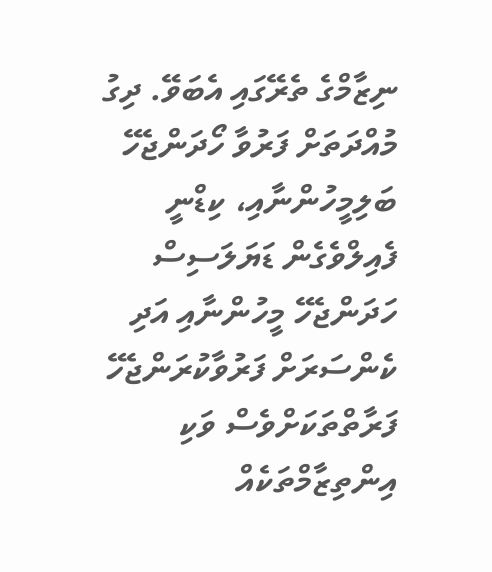ނިޒާމްގެ ތެރޭގައި އެބަވޭ. ދިގު މުއްދަތަށް ފަރުވާ ހޯދަންޖެހޭ ބަލިމީހުންނާއި، ކިޑްނީ ފެއިލްވެގެން ޑަޔަލަސިސް ހަދަންޖެހޭ މީހުންނާއި އަދި ކެންސަރަށް ފަރުވާކުރަންޖެހޭ ފަރާތްތަކަށްވެސް ވަކި އިންތިޒާމްތަކެއް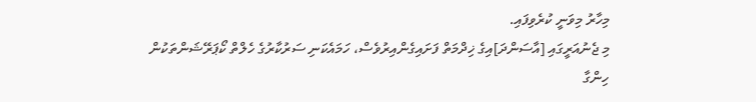މިހާރު މިވަނީ ކުރެވިފައި.
މި ޖެނުއަރީގައި [އާސަންދަ]އިގެ ޚިދްމަތް ފަށައިގެންއިރުވެސް، ހަމައެކަނި ސަރުކާރުގެ ހެލްތް ކޯޕަރޭޝަންތަކުން ހިންގާ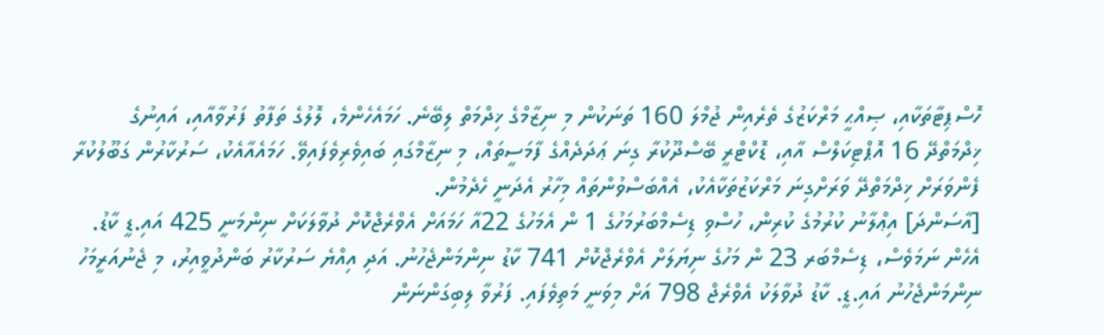ހޮސްޕިޓާތަކާއި، ޞިއްޙީ މަރްކަޒުގެ ތެރެއިން ޖުމްލަ 160 ތަނަކުން މި ނިޒާމްގެ ޚިދްމަތް ލިބޭނެ. ހަމައެހެންމެ، ލޮލުގެ ތަފާތު ފަރުވާއާއި، އައިނުގެ ޚިދްމަތްދޭ 16 އޮޕްޓިކަލްސް އާއި، ޑޮކްޓްރީ ބޭސްދޫކުރާ ގިނަ ޢަދަދެއްގެ ފާމަސީތައް، މި ނިޒާމްގައި ބައިވެރިވެފައިވޭ. ހަމައެއާއެކު، ސަރުކާރުން ގަބޫލުކުރާ ފެންވަރަށް ޚިދްމަތްދޭ ވަރަށްގިނަ މަރްކަޒުތަކާއެކު، އެއްބަސްވުންތައް މިހާރު އެދަނީ ހެދެމުން.
[އާސަންދަ] އިޢްލާނު ކުރުމުގެ ކުރިން، ހުސްވި ޑިސެމްބަރުމަހުގެ 1 ން އެމަހުގެ 22އާ ހަމައަށް އެވްރެޖްކޮށް ދުވާލަކަށް ނިންމަނީ 425 އައި.ޑީ ކާޑު. އެހެން ނަމަވެސް، ޑިސެމްބަރ 23 ން މަހުގެ ނިޔަލަށް އެވްރެޖްކޮށް 741 ކާޑު ނިންމަންޖެހުނު. އަދި އިއްޔެ ސަރުކާރު ބަންދުވީއިރު، މި ޖެނުއަރީމަހު ނިންމަންޖެހުނު އައި.ޑީ. ކާޑު ދުވާލަކު އެވްރެޖް 798 އަށް މިވަނީ މަތިވެފައި. ފަރުވާ ލިބިގަންނަން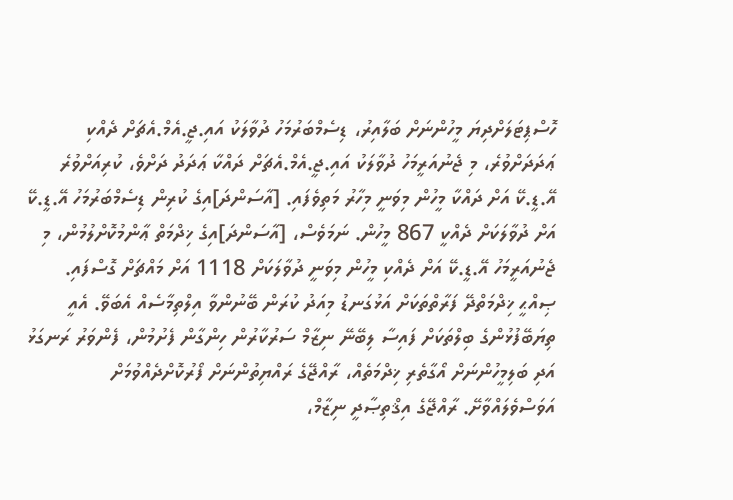ހޮސްޕިޓަލަށްދިޔަ މީހުންނަށް ބަލާއިރު، ޑިސެމްބަރުމަހު ދުވާލަކު އައި.ޖީ.އެމް.އެޗަށް ދެއްކި ޢަދަދަށްވުރެ، މި ޖެނުއަރީމަހު ދުވާލަކު އައި.ޖީ.އެމް.އެޗަށް ދައްކާ ޢަދަދު ދަށްވެ، ކުރިއަށްވުރެ އޭ.ޑީ.ކޭ އަށް ދައްކާ މީހުން މިވަނީ މިހާރު މަތިވެފައި. [އާސަންދަ]އިގެ ކުރިން ޑިސެމްބަރުމަހު އޭ.ޑީ.ކޭ އަށް ދުވާލަކަށް ދެއްކީ 867 މީހުން. ނަމަވެސް، [އާސަންދަ]އިގެ ޚިދްމަތް ޢާންމުކޮށްލުމުން، މި ޖެނުއަރީމަހު އޭ.ޑީ.ކޭ އަށް ދެއްކި މީހުން މިވަނީ ދުވާލަކަށް 1118 އަށް މައްޗަށް ގޮސްފައި.
ޞިއްޙީ ޚިދްމަތްދޭ ފަރާތްތަކަށް އަޅުގަނޑު މިއަދު ކުރަން ބޭނުންވާ އިލްތިމާސެއް އެބަވޭ. އެއީ ތިޔަބޭފުޅުންގެ ބިލްތަކަށް ފައިސާ ލިބޭނޭ ނިޒާމް ސަރުކާރުން ހިންގާން ފެށުމުން، ފެންވަރު ރަނގަޅު އަދި ބަލިމީހުންނަށް އޯގާތެރި ޚިދްމަތެއް، ރާއްޖޭގެ ރައްޔިތުންނަށް ފޯރުކޮށްދެއްވުމަށް އަވަސްވެލައްވާށޭ. ރާއްޖޭގެ އިޤްތިޞާދީ ނިޒާމް،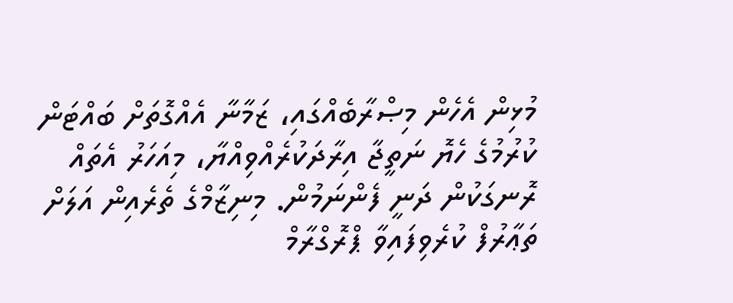މުޅިން އެހެން މިޞްރާބެއްގައި، ޒަމާނާ އެއްގޮތަށް ބައްޓަން ކުރުމުގެ ހެޔޮ ނަތީޖާ އިރާދަކުރެއްވިއްޔާ، މިއަހަރު އެތައް ރޮނގަކުން ދަނީ ފެންނަމުން. މިނިޒާމްގެ ތެރެއިން އަލަށް ތަޢާރުފް ކުރެވިފައިވާ ޕްރޮގްރާމް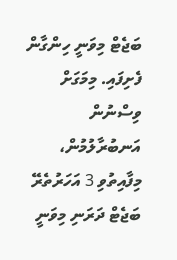ބަޖެޓް މިވަނީ ހިންގާން ފެށިފައި. މިމަގަށް ވިސްނުން އަނބުރާލުމުން، މިފާއިތުވި 3 އަހަރުތެރޭ ބަޖެޓް ދަރަނި މިވަނީ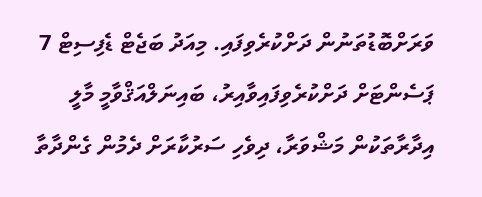ވަރަށްބޮޑުތަނުން ދަށްކުރެވިފައި. މިއަދު ބަޖެޓް ޑެފިސިޓް 7 ޕަސެންޓަށް ދަށްކުރެވިފައިވާއިރު، ބައިނަލްއަޤްވާމީ މާލީ އިދާރާތަކުން މަޝްވަރާ، ދިވެހި ސަރުކާރަށް ދެމުން ގެންދާތާ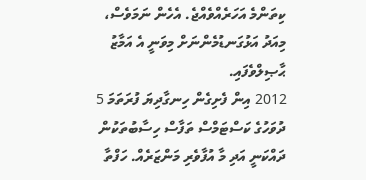ކިތަންމެ އަހަރެއްވެއްޖެ. އެހެން ނަމަވެސް، މިއަދު އަޅުގަނޑުމެންނަށް މިވަނީ އެ އަމާޒު ޙާޞިލްވެފައި.
2012 އިން ފެށިގެން ހިނގާދިޔަ ފުރަތަމަ 5 ދުވަހުގެ ކަސްޓަމްސް ތަފާސް ހިސާބުތަކުން ދައްކަނީ އަދި މާ އުފާވެރި މަންޒަރެއް. ހަފްތާ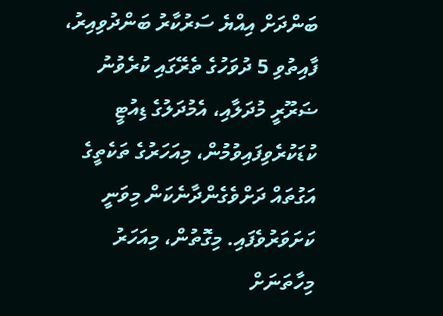ބަންދަށް އިއްޔެ ސަރުކާރު ބަންދުވިއިރު، ފާއިތުވި 5 ދުވަހުގެ ތެރޭގައި ކުރެވުނު ޟަރޫރީ މުދަލާއި، އެމުދަލުގެ ޑިއުޓީ ކުޑަކުރެވިފައިވުމުން، މިއަހަރުގެ ތަކެތީގެ އަގުތައް ދަށްވެގެންދާނެކަން މިވަނީ ކަށަވަރުވެފައި. މިގޮތުން، މިއަހަރު މިހާތަނަށް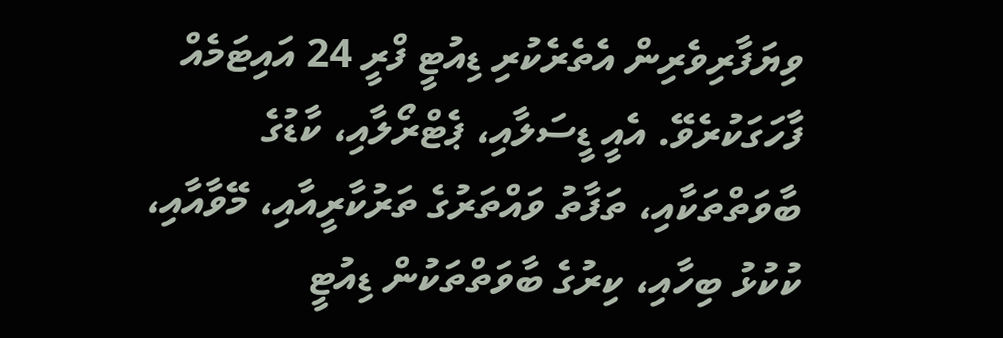ވިޔަފާރިވެރިން އެތެރެކުރި ޑިއުޓީ ފްރީ 24 އައިޓަމެއް ފާހަގަކުރެވޭ. އެއީ ޑީސަލާއި، ޕެޓްރޯލާއި، ކާޑުގެ ބާވަތްތަކާއި، ތަފާތު ވައްތަރުގެ ތަރުކާރީއާއި، މޭވާއާއި، ކުކުޅު ބިހާއި، ކިރުގެ ބާވަތްތަކުން ޑިއުޓީ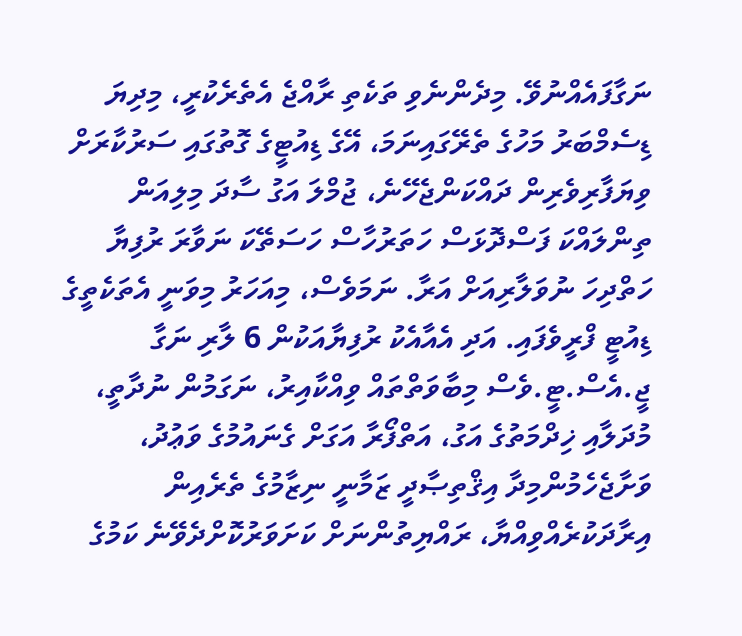ނަގާފައެއްނުވޭ. މިދެންނެވި ތަކެތި ރާއްޖެ އެތެރެކުރީ، މިދިޔަ ޑިސެމްބަރު މަހުގެ ތެރޭގައިނަމަ، އޭގެ ޑިއުޓީގެ ގޮތުގައި ސަރުކާރަށް ވިޔަފާރިވެރިން ދައްކަންޖެހޭނެ، ޖުމްލަ އަގު ސާދަ މިލިއަން ތިންލައްކަ ފަސްދޮޅަސް ހަތަރުހާސް ހަސަތޭކަ ނަވާރަ ރުފިޔާ ހަތްދިހަ ނުވަލާރިއަށް އަރާ. ނަމަވެސް، މިއަހަރު މިވަނީ އެތަކެތީގެ ޑިއުޓީ ފްރީވެފައި. އަދި އެއާއެކު ރުފިޔާއަކުން 6 ލާރި ނަގާ ޖީ.އެސް.ޓީ.ވެސް މިބާވަތްތައް ވިއްކާއިރު، ނަގަމުން ނުދާތީ، މުދަލާއި ޚިދްމަތުގެ އަގު، އަތްފޯރާ އަގަށް ގެނައުމުގެ ވަޢުދު، ވަށާޖެހެމުންމިދާ އިޤްތިޞާދީ ޒަމާނީ ނިޒާމުގެ ތެރެއިން އިރާދަކުރެއްވިއްޔާ، ރައްޔިތުންނަށް ކަށަވަރުކޮށްދެވޭނެ ކަމުގެ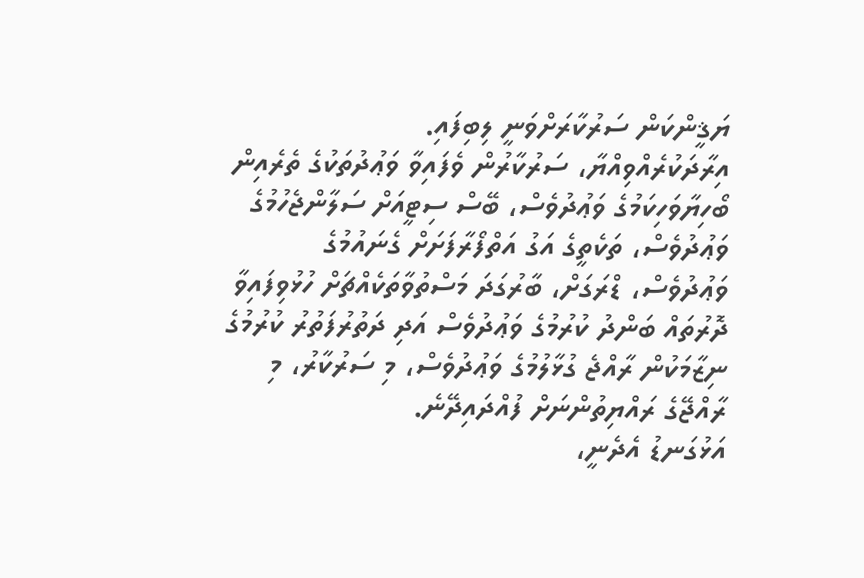ޔަޤީންކަން ސަރުކާރަށްވަނީ ލިބިފައި.
އިރާދަކުރެއްވިއްޔާ، ސަރުކާރުން ވެފައިވާ ވަޢުދުތަކުގެ ތެރެއިން ބޯހިޔާވަހިކަމުގެ ވަޢުދުވެސް، ބޭސް ސިޓީއަށް ސަލާންޖެހުމުގެ ވަޢުދުވެސް، ތަކެތީގެ އަގު އަތްފޯރާފަށަށް ގެނައުމުގެ ވަޢުދުވެސް، ޑްރަގަށް، ބާރުގަދަ މަސްތުވާތަކެއްޗަށް ހުޅުވިފައިވާ ދޮރުތައް ބަންދު ކުރުމުގެ ވަޢުދުވެސް އަދި ދަތުރުފަތުރު ކުރުމުގެ ނިޒާމަކުން ރާއްޖެ ގުޅާލުމުގެ ވަޢުދުވެސް، މި ސަރުކާރު، މި ރާއްޖޭގެ ރައްޔިތުންނަށް ފުއްދައިދޭނެ.
އަޅުގަނޑު އެދެނީ،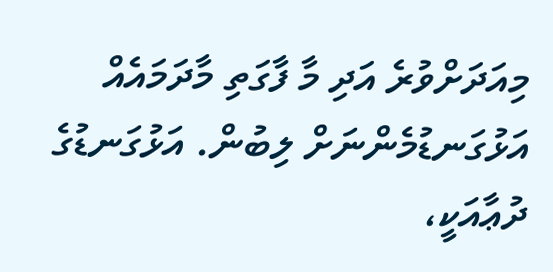މިއަދަށްވުރެ އަދި މާ ފާގަތި މާދަމައެއް އަޅުގަނޑުމެންނަށް ލިބުން. އަޅުގަނޑުގެ ދުޢާއަކީ،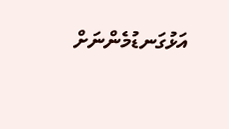އަޅުގަނޑުމެންނަށް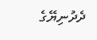ދެދުނިޔޭގެ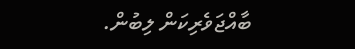ބާއްޖަވެރިކަން ލިބުން.